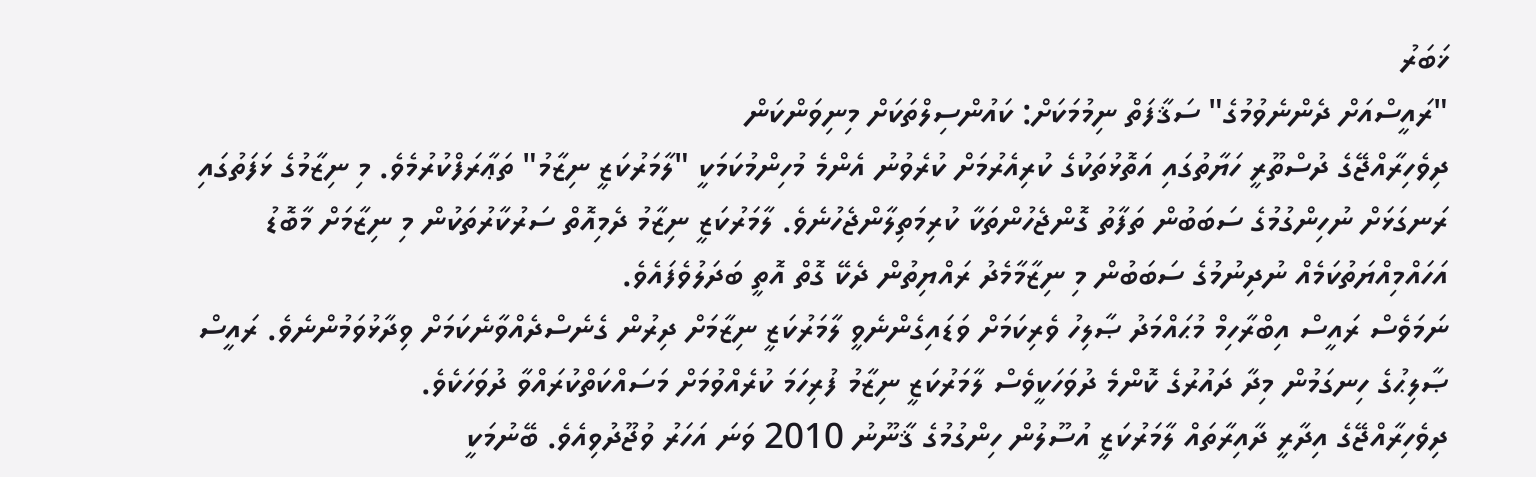ޚަބަރު
"ރައީސްއަށް ދެންނެވުމުގެ" ސަޤާފަތް ނިމުމަކަށް: ކައުންސިލްތަކަށް މިނިވަންކަން
ދިވެހިރާއްޖޭގެ ދުސްތޫރީ ހަޔާތުގައި އަތޮޅުތަކުގެ ކުރިއެރުމަށް ކުރެވުނު އެންމެ މުހިންމުކަމަކީ "ލާމަރުކަޒީ ނިޒާމު" ތަޢާރަފްކުރުމެވެ. މި ނިޒާމުގެ ޅަފަތުގައި ރަނގަޅަށް ނުހިންގުމުގެ ސަބަބުން ތަފާތު ގޮންޖެހުންތަކާ ކުރިމަތިލާންޖެހުނެވެ. ލާމަރުކަޒީ ނިޒާމު ދެމިއޮތް ސަރުކާރުތަކުން މި ނިޒާމަށް މާބޮޑު އަހައްމިއްޔަތުކަމެއް ނުދިނުމުގެ ސަބަބުން މި ނިޒާމާމެދު ރައްޔިތުން ދެކޭ ގޮތް އޮތީ ބަދަލުވެފައެވެ.
ނަމަވެސް ރައީސް އިބްރާހިމް މުޙައްމަދު ޞާލިހު ވެރިކަމަށް ވަޑައިގެންނެވީ ލާމަރުކަޒީ ނިޒާމަށް ދިރުން ގެނެސްދެއްވާނެކަމަށް ވިދާޅުވަމުންނެވެ. ރައީސް ޞާލިޙުގެ ހިނގަމުން މިދާ ދައުރުގެ ކޮންމެ ދުވަހަކީވެސް ލާމަރުކަޒީ ނިޒާމު ފުރިހަމަ ކުރެއްވުމަށް މަސައްކަތްކުރައްވާ ދުވަހަކެވެ.
ދިވެހިރާއްޖޭގެ އިދާރީ ދާއިރާތައް ލާމަރުކަޒީ އުސޫލުން ހިންގުމުގެ ޤާނޫނު 2010 ވަނަ އަހަރު ވުޖޫދުވިއެވެ. ބޭނުމަކީ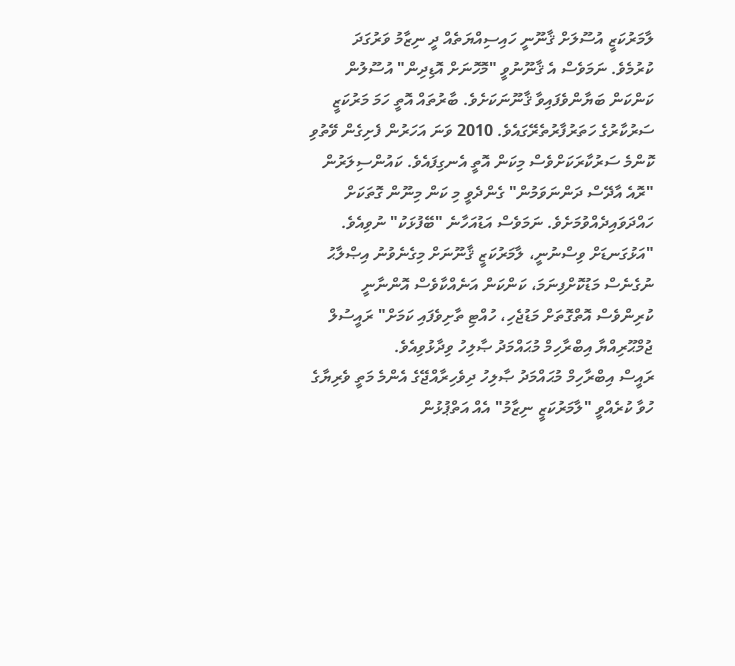ލާމަރުކަޒީ އުސޫލަށް ޤާނޫނީ ހައިސިއްޔަތެއް ދީ ނިޒާމު ވަރުގަދަ ކުރުމެވެ. ނަމަވެސް އެ ޤާނޫނުވީ "މޮހޮނަށް އޮޑިދިން" އުސޫލުން ކަންކަން ބަޔާންވެފައިވާ ޤާނޫނަކަށެވެ. ބާރުތައް އޮތީ ހަމަ މަރުކަޒީ ސަރުކާރުގެ ހަތަރުފާރުތެރޭގައެވެ. 2010 ވަނަ އަހަރުން ފެށިގެން ވޭތުވި ކޮންމެ ސަރުކާރަކަށްވެސް މިކަން އޮތީ އެނގިފައެވެ. ކައުންސިލަރުން "ރޮއެ އާދޭސް ދަންނަވަމުން" ގެންދެވީ މި ކަން މިނޫން ގޮތަކަށް ހައްދަވައިދެއްވުމަށެވެ. ނަމަވެސް އަޑުއަހާނެ "ބޭފުޅަކު" ނުވިއެވެ.
"އަޅުގަނޑަށް ވިސްނުނީ، ލާމަރުކަޒީ ޤާނޫނަށް މިގެނެވުނު އިޞްލާޙު ނުގެނެސް މަޑުކޮށްފިނަމަ، ކަންކަން އަނެއްކާވެސް އޮންނާނީ ކުރިންވެސް އޮތްގޮތަށް މަޑުޖެހި، ހުއްޓި ތާށިވެފައި ކަމަށް" ރައީސުލް ޖުމްޙޫރިއްޔާ އިބްރާހިމް މުޙައްމަދު ޞާލިހު ވިދާޅުވިއެވެ.
ރައީސް އިބްރާހިމް މުޙައްމަދު ޞާލިހު ދިވެހިރާއްޖޭގެ އެންމެ މަތީ ވެރިޔާގެ ހުވާ ކުރެއްވީ "ލާމަރުކަޒީ ނިޒާމު" އެއް އަތްޕުޅުން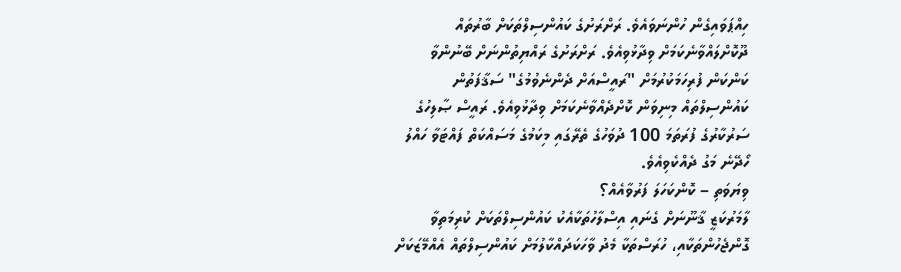ހިއްޕަވައިގެން ހުންނަވައެވެ. ރަށްރަށުގެ ކައުންސިލްތަކަށް ބާރުތައް ދޫކޮށްލައްވާނެކަމަށް ވިދާޅުވިއެވެ. ރަށްރަށުގެ ރައްޔިތުންނަށް ބޭނުންވާ ކަންކަން ފުރިހަމަކުރުމަށް "ރައީސްއަށް ދެންނެވުމުގެ" ސަޤާފަތުން ކައުންސިލްތައް މިނިވަން ކޮށްދެއްވާނެކަމަށް ވިދާޅުވިއެވެ. ރައީސް ޞާލިހުގެ ސަރުކާރުގެ ފުރަތަމަ 100 ދުވަހުގެ ތެރޭގައި މިކަމުގެ މަސައްކަތް ފައްޓަވާ ހައްލު ހޯދޭނެ މަގު ދެއްކެވިއެވެ.
ވިޔަވަތި – ކޮންކަހަލަ ފަރުވާއެއް؟
ލާމަރުކަޒީ ޤާނޫނަށް ގެނައި އިސްލާހުތަކާއެކު ކައުންސިލްތަކަށް ކުރިމަތިވާ ގޮންޖެހުންތަކާއި، ހުރަސްތަކާ މެދު ވާހަކަދައްކާލުމަށް ކައުންސިލްތައް އެއްމޭޒަކަށް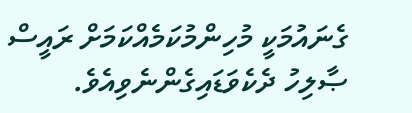ގެނައުމަކީ މުހިންމުކަމެއްކަމަށް ރައީސް ޞާލިހު ދެކެވަޑައިގެންނެވިއެވެ.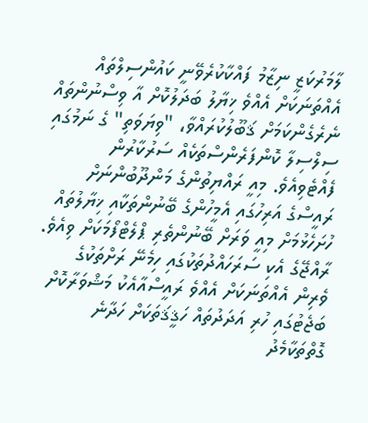ލާމަރުކަޒީ ނިޒާމު ފައްކާކުރެވޭނީ ކައުންސިލްތައް އެއްތަނަކަށް އެއްވެ ޚިޔާލު ބަދަލުކޮށް އާ ވިސްނުންތައް ނެރެގެންކަމަށް ޤަބޫލުކުރައްވާ، "ވިޔަވަތި" ގެ ނަމުގައި ސިލްސިލާ ކޮންފަރެންސްތަކެއް ސަރުކާރުން ފެއްޓެވިއެވެ. މިއީ ރައްޔިތުންގެ މަންދޫބުންނަށް ރައީސްގެ އަރިހުގައި އެމީހުންގެ ބޭނުންތަކާއި ޚިޔާލުތައް ހުށަހެޅުމަށް މިއީ ވަރަށް ބޭނުންތެރި ޕްލެޓްފޯމަކަށް ވިއެވެ. ރާއްޖޭގެ އެކި ސަރަހައްދުތަކުގައި ހިމެނޭ ރަށްތަކުގެ ވެރިން އެއްތަނަކަށް އެއްވެ ރައީސްއާއެކު މަޝްވަރާކޮށް ބަޖެޓުގައި ހުރި އަދަދުތައް ހަޤީޤަތަކަށް ހަދާނެ ގޮތްތަކާމެދު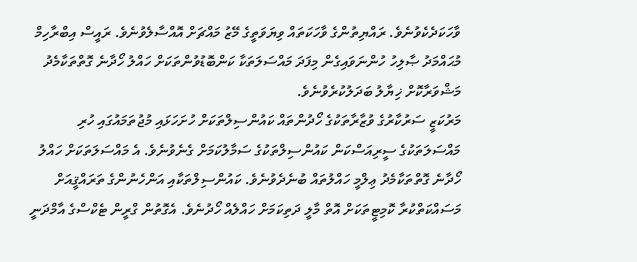ވާހަކަދެކެވުނެވެ. ރައްޔިތުންގެ ވާހަކަތައް ވިޔަވަތީގެ މޭޒު މައްޗަށް އޮއްސާލެވުނެވެ. ރައީސް އިބްރާހިމް މުޙައްމަދު ޞާލިހު ހުންނަވައިގެން މިފަދަ މައްސަލަތަކާ ކަންބޮޑުވުންތަކަށް ހައްލު ހޯދާނެ ގޮތްތަކާމެދު މަޝްވަރާކޮށް ޚިޔާލު ބަދަލުކުރެވުނެވެ.
މަރުކަޒީ ސަރުކާރުގެ ވުޒާރާތަކުގެ ހޯދުންތައް ކައުންސިލްތަކަށް ހުށަހަޅައި މުޖުތަމައުގައި ހުރި މައްސަލަތަކުގެ ސީރިއަސްކަން ކައުންސިލްތަކުގެ ސަމާލުކަމަށް ގެނެވުނެވެ. އެ މައްސަލަތަކަށް ހައްލު ހޯދާނެ ގޮތްތަކާމެދު ޢިލްމީ ހައްލުތައް ބުނެދެވުނެވެ. ކައުންސިލްތަކާއި އަންހެނުންގެ ތަރައްޤީއަށް މަސައްކަތްކުރާ ކޮމިޓީތަކަށް އޮތް މާލީ ދަތިކަމަށް ހައްލެއް ހޯދުނެވެ. އެގޮތުން ގްރީން ޓެކްސްގެ އާމްދަނީ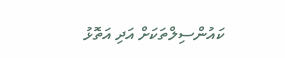ކައުންސިލްތަކަށް އަދި އަތޮޅު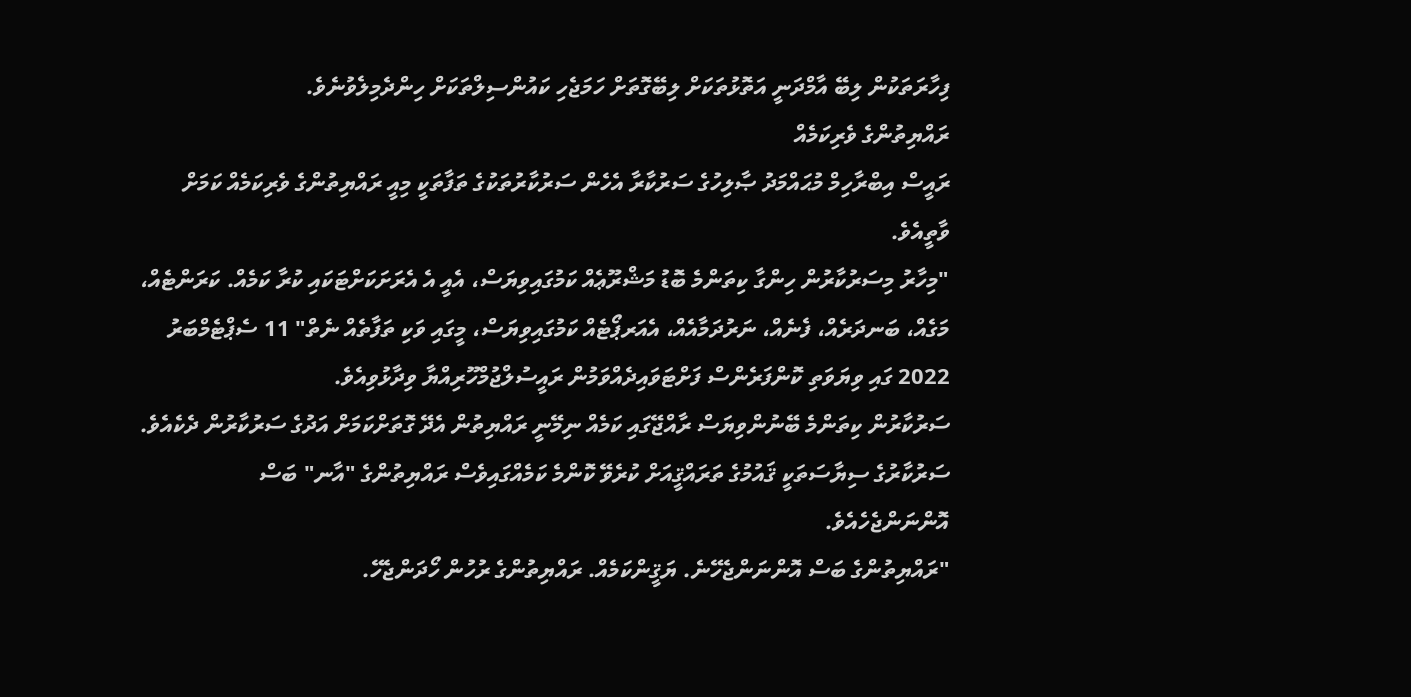ފިހާރަތަކުން ލިބޭ އާމްދަނީ އަތޮޅުތަކަށް ލިބޭގޮތަށް ހަމަޖެހި ކައުންސިލްތަކަށް ހިންދެމިލެވުނެވެ.
ރައްޔިތުންގެ ވެރިކަމެއް
ރައީސް އިބްރާހިމް މުޙައްމަދު ޞާލިހުގެ ސަރުކާރާ އެހެން ސަރުކާރުތަކުގެ ތަފާތަކީ މިއީ ރައްޔިތުންގެ ވެރިކަމެއް ކަމަށް ވާތީއެވެ.
"މިހާރު މިސަރުކާރުން ހިންގާ ކިތަންމެ ބޮޑު މަޝްރޫޢެއް ކަމުގައިވިޔަސް، އެއީ އެ އެރަށަކަށްޓަކައި ކުރާ ކަމެއް. ކަރަންޓެއް، މަގެއް، ބަނދަރެއް، ފެނެއް، ނަރުދަމާއެއް، އެއަރޕޯޓެއް ކަމުގައިވިޔަސް، މީގައި ވަކި ތަފާތެއް ނެތް" 11 ސެޕްޓެމްބަރު 2022 ގައި ވިޔަވަތި ކޮންފަރެންސް ފަށްޓަވައިދެއްވަމުން ރައީސުލްޖުމްހޫރިއްޔާ ވިދާޅުވިއެވެ.
ސަރުކާރުން ކިތަންމެ ބޭނުންވިޔަސް ރާއްޖޭގައި ކަމެއް ނިމޭނީ ރައްޔިތުން އެދޭ ގޮތަށްކަމަށް އަދުގެ ސަރުކާރުން ދެކެއެވެ. ސަރުކާރުގެ ސިޔާސަތަކީ ޤައުމުގެ ތަރައްޤީއަށް ކުރެވޭ ކޮންމެ ކަމެއްގައިވެސް ރައްޔިތުންގެ "އާނ" ބަސް އޮންނަންޖެހެއެވެ.
"ރައްޔިތުންގެ ބަސް އޮންނަންޖެހޭނެ. ޔަޤީންކަމެއް. ރައްޔިތުންގެ ރުހުން ހޯދަންޖެހޭ.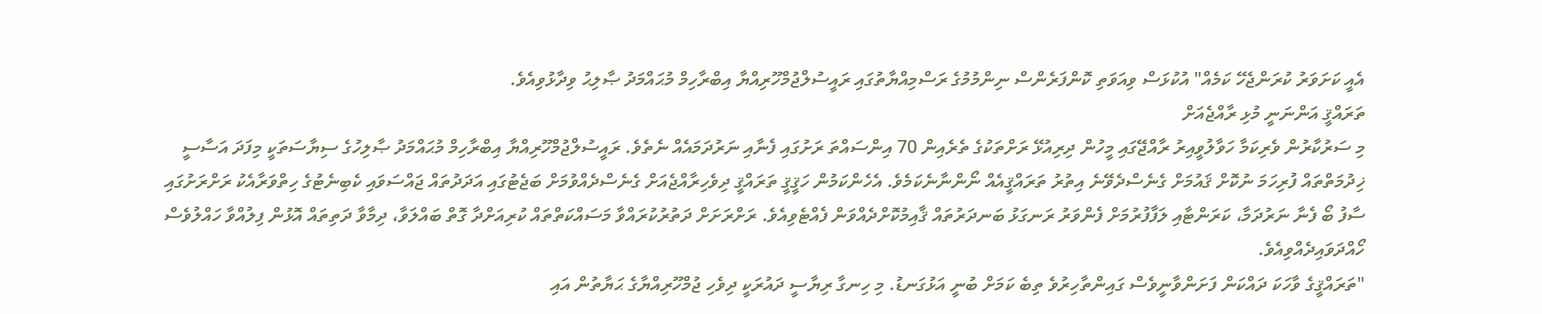އެއީ ކަށަވަރު ކުރަންޖެހޭ ކަމެއް" އުކުޅަސް ވިއަވަތި ކޮންފަރެންސް ނިންމުމުގެ ރަސްމިއްޔާތުގައި ރައީސުލްޖުމްހޫރިއްޔާ އިބްރާހިމް މުޙައްމަދު ޞާލިޙު ވިދާޅުވިއެވެ.
ތަރައްޤީ އަންނަނީ މުޅި ރާއްޖެއަށް
މި ސަރުކާރުން ވެރިކަމާ ހަވާލުވީއިރު ރާއްޖޭގައި މީހުން ދިރިއުޅޭ ރަށްތަކުގެ ތެރެއިން 70 އިންސައްތަ ރަށުގައި ފެނާއި ނަރުދަމައެއް ނެތެވެ. ރައީސުލްޖުމްހޫރިއްޔާ އިބްރާހިމް މުޙައްމަދު ޞާލިހުގެ ސިޔާސަތަކީ މިފަދަ އަސާސީ ޚިދުމަތްތައް ފުރިހަމަ ނުކޮށް ޤައުމަށް ގެނެސްދެވޭނެ އިތުރު ތަރައްޤީއެއް ނޯންނާނެކަމެވެ. އެހެންކަމުން ހަޤީޤީ ތަރައްޤީ ދިވެހިރާއްޖެއަށް ގެނެސްދެއްވުމަށް ބަޖެޓުގައި އަދަދުތައް ޖައްސަވައި ކެބިނެޓުގެ ހިތްވަރާއެކު ރަށްރަށުގައި ސާފު ބޯ ފެނާ ނަރުދަމާ، ކަރަންޓާއި ލަފާފުރުމަށް ފެންވަރު ރަނގަޅު ބަނދަރުތައް ޤާއިމުކޮށްދެއްވަން ފެއްޓެވިއެވެ. ރަށްރަށަށް ދަތުރުކުރައްވާ މަސައްކަތްތައް ކުރިއަށްދާ ގޮތް ބައްލަވާ، ދިމާވާ ދަތިތައް އޮޅުން ފިލުއްވާ ހައްލުވެސް ހޯއްދަވައިދެއްވިއެވެ.
"ތަރައްޤީގެ ވާހަކަ ދައްކަން ފަށަންވާނީވެސް ގައިންތާހިރުވެ ތިބެ ކަމަށް ބުނީ އަޅުގަނޑު. މި ހިނގާ ރިޔާސީ ދައުރަކީ ދިވެހި ޖުމްހޫރިއްޔާގެ ޙަޔާތުން އައި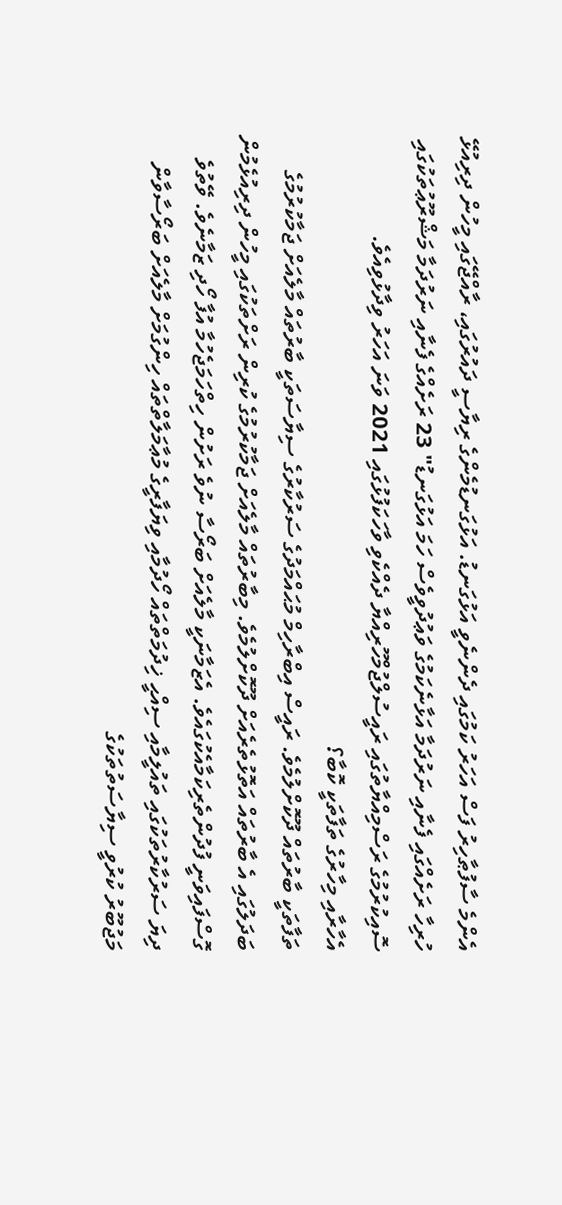އެންމެ ސާފުޠާހިރު ފަސް އަހަރު ކަމުގައި ދެންނެވީ އަޅުގަނޑު. އަޅުގަނޑުމެންގެ ރިޔާސީ ދައުރުގައި، ރާއްޖޭގައި މީހުން ދިރިއުޅޭ ހުރިހާ ރަށެއްގައި ފެނާއި ނަރުދަމާ އަޅާނެކަމުގެ ވަޢުދުވީވެސް ހަމަ އަޅުގަނޑު" 23 ރަށެއްގެ ފެނާއި ނަރުދަމާ މަޝްރޫޢުތަކުގައި ސޮއިކުރުމުގެ ރަސްމިއްޔާތުގައި ރައީސުލްޖުމްހޫރިއްޔާ ދެއްކެވި ވާހަކަފުޅުގައި 2021 ވަނަ އަހަރު ވިދާޅުވިއެވެ.
އެހާރާއި މިހާރުގެ ތަފާތަކީ ކޮބާ؟
ތަފާތަކީ ބާރުތައް ދޫކޮށްލުމެވެ. ރައީސް އިބްރާހިމް މުޙައްމަދުގެ ސަރުކާރުގެ ސިޔާސަތަކީ ބާރުތައް މާލެއަށް ޖަމާކުރުމުގެ ބަދަލުގައި އެ ބާރުތައް އަތޮޅުތެރެއަށް ދޫކޮށްލުމެވެ. މިބާރުތައް މާލެއަށް ޖަމާކުރުމުގެ ކުރިން ރަށްތަކުގައި މީހުން ދިރިއުޅެމުން ގޮސްފައިވަނީ ފުދުންތެރިކަމާއެކުގައެވެ. އެޒަމާނަކީ މާލެއަށް ބަރޯސާ ނުވެ ރަށުން ހިތްހަމަޖެހުމާ އުފާ ހޯދި ޒަމާނެވެ. ވޭތުވެ ދިޔަ ސަރުކާރުތަކުގައި ތައުލީމާއި ސިއްޙީ ޚިދުމަތްތައް ހޯދުމާއި ވިޔަފާރީގެ މުޢާމަލާތްތައް ހިންގުމަށް މާލެއަށް ބަރޯސާވާން މަޖުބޫރު ކުރުވީ ސިޔާސަތުތަކުގެ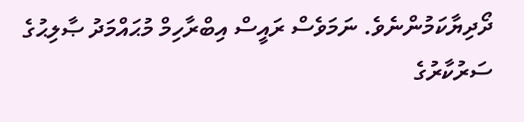ދޯދިޔާކަމުންނެވެ. ނަމަވެސް ރައީސް އިބްރާހިމް މުޙައްމަދު ޞާލިޙުގެ ސަރުކާރުގެ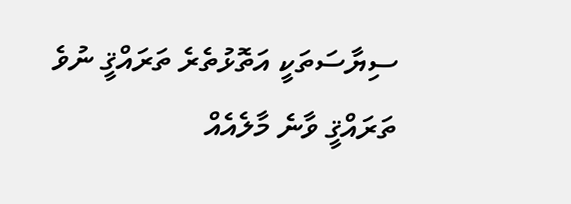ސިޔާސަތަކީ އަތޮޅުތެރެ ތަރައްޤީ ނުވެ ތަރައްޤީ ވާނެ މާލެއެއް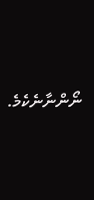ނޯންނާނެކެމެ.